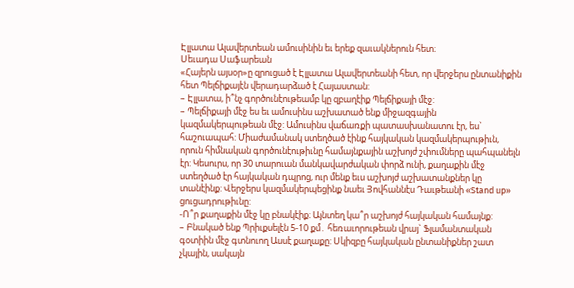Էլլատա Ալավերտեան ամուսինին եւ երեք զաւակներուն հետ։
Սեւադա Սաֆարեան
«Հայերն այսօր»ը զրուցած է Էլլատա Ալավերտեանի հետ, որ վերջերս ընտանիքին հետ Պելճիքայէն վերադարձած է Հայաստան:
– Էլլատա, ի՞նչ գործունէութեամբ կը զբաղէիք Պելճիքայի մէջ:
– Պելճիքայի մէջ ես եւ ամուսինս աշխատած ենք միջազգային կազմակերպութեան մէջ: Ամուսինս վաճառքի պատասխանատու էր, ես` հաշուապահ: Միաժամանակ ստեղծած էինք հայկական կազմակերպութիւն, որուն հիմնական գործունէութիւնը համայնքային աշխոյժ շփումները պահպանելն էր: Կեսուրս, որ 30 տարուան մանկավարժական փորձ ունի, քաղաքին մէջ ստեղծած էր հայկական դպրոց, ուր մենք եւս աշխոյժ աշխատանքներ կը տանէինք: Վերջերս կազմակերպեցինք նաեւ Յովհաննէս Դաւթեանի «Stand up» ցուցադրութիւնը:
-Ո՞ր քաղաքին մէջ կը բնակէիք։ Այնտեղ կա՞ր աշխոյժ հայկական համայնք:
– Բնակած ենք Պրիւքսելէն 5-10 քմ․ հեռաւորութեան վրայ` Ֆլամանտական գօտիին մէջ գտնուող Ասսէ քաղաքը: Սկիզբը հայկական ընտանիքներ շատ չկային, սակայն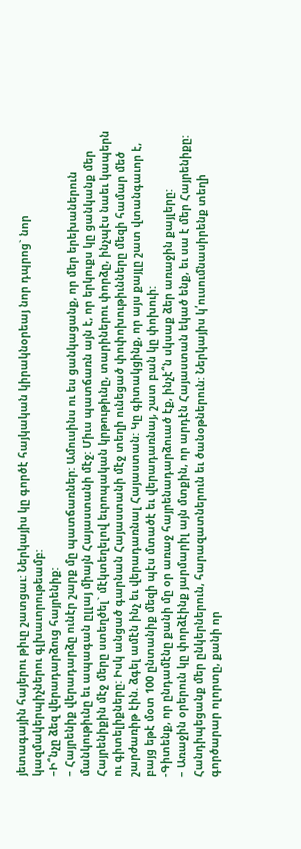յետագային հայերու թիւը շատցաւ: Ներկայիս կը գործէ հայկական կիրակնօրեայ նոր դպրոց` նոր կազմակերպիչներու գլխաւորութեամբ:
–Ի՞նչը ձեզ վերադարձուց հայրենիք:
– Հայրենիք վերադարձը ունէր շարք մը պատճառներ: Ամուսինս ու ես ցանկացանք, որ մեր երեխաներուն մանկութիւնը եւ ապագան ըլլայ միայն Հայաստանի մէջ: Միւս պատճառն այն է, որ երկուքս կը ցանկանք մեր Հայրենիքին մէջ մերը ստեղծել` մէկտեղելով եւրոպական կրթութիւնը, տարիներու փորձը, ինչպէս նաեւ կապերն ու գիտելիքները: Իսկ անցած գարնան Հայաստանի մէջ տեղի ունեցած փոփոխութիւնները մեզի համար մեծ շարժառիթ էին. ձգել ամէն ինչ եւ վերադառնալ Հայաստան: Կը գիտակցինք, որ այս քայլը շատ վտանգաւոր է, բայց եթէ մօտ 100 ընտանիք մեզի պէս մտածէ եւ վերադառնայ, շատ բան կը փոխուի:
-Գիտենք, որ ընդամէնը քանի մը օր առաջ հայրենադարձուած էք, ինչէ՞ն սկսաք ձեր առաջին քայլերը:
– Առաջին օրերուն կը փորձէինք յարմարիլ այն մտքին, որ արդէն Հայաստան եկած ենք, եւ սա է մեր Հայրենիքը: Հանդիպեցանք մեր ընկերներուն, հարազատներուն եւ ծանօթներուն: Ներկայիս կ՛ուսումնասիրենք տեղի գործարար ոլորտը, քանի որ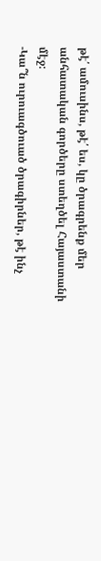թէ՛ ամուսինս, թէ՛ ես, կը ծրագրենք մեր անհատական գործերը ստեղծել Հայաստանի մէջ:
-Կա՞ն ուրուագծուած ծրագիրներ, թէ ինչ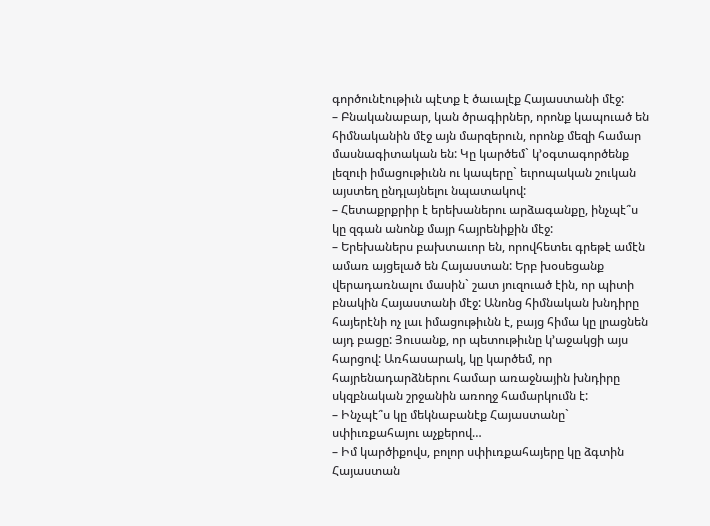գործունէութիւն պէտք է ծաւալէք Հայաստանի մէջ:
– Բնականաբար, կան ծրագիրներ, որոնք կապուած են հիմնականին մէջ այն մարզերուն, որոնք մեզի համար մասնագիտական են: Կը կարծեմ` կ’օգտագործենք լեզուի իմացութիւնն ու կապերը` եւրոպական շուկան այստեղ ընդլայնելու նպատակով:
– Հետաքրքրիր է երեխաներու արձագանքը, ինչպէ՞ս կը զգան անոնք մայր հայրենիքին մէջ:
– Երեխաներս բախտաւոր են, որովհետեւ գրեթէ ամէն ամառ այցելած են Հայաստան: Երբ խօսեցանք վերադառնալու մասին` շատ յուզուած էին, որ պիտի բնակին Հայաստանի մէջ: Անոնց հիմնական խնդիրը հայերէնի ոչ լաւ իմացութիւնն է, բայց հիմա կը լրացնեն այդ բացը: Յուսանք, որ պետութիւնը կ’աջակցի այս հարցով: Առհասարակ, կը կարծեմ, որ հայրենադարձներու համար առաջնային խնդիրը սկզբնական շրջանին առողջ համարկումն է:
– Ինչպէ՞ս կը մեկնաբանէք Հայաստանը` սփիւռքահայու աչքերով…
– Իմ կարծիքովս, բոլոր սփիւռքահայերը կը ձգտին Հայաստան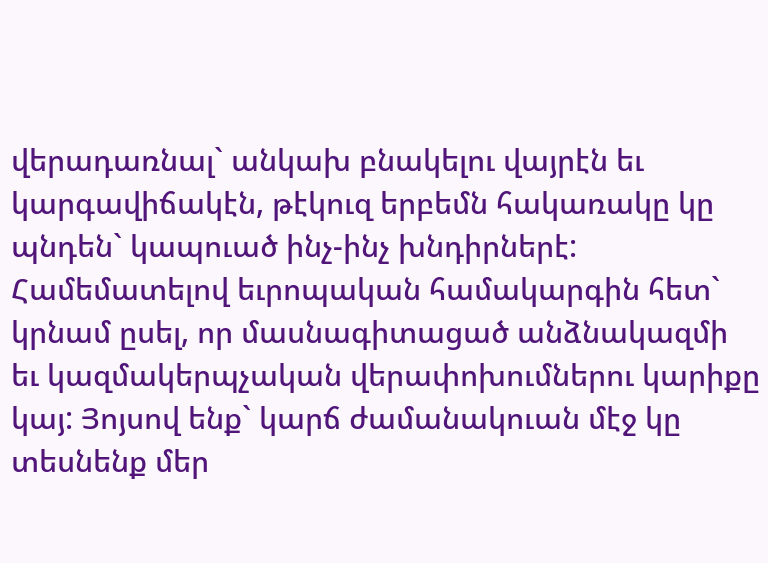վերադառնալ` անկախ բնակելու վայրէն եւ կարգավիճակէն, թէկուզ երբեմն հակառակը կը պնդեն` կապուած ինչ-ինչ խնդիրներէ: Համեմատելով եւրոպական համակարգին հետ` կրնամ ըսել, որ մասնագիտացած անձնակազմի եւ կազմակերպչական վերափոխումներու կարիքը կայ: Յոյսով ենք` կարճ ժամանակուան մէջ կը տեսնենք մեր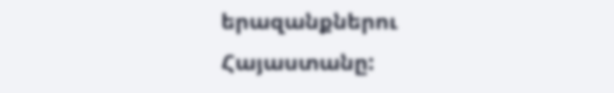երազանքներու Հայաստանը: